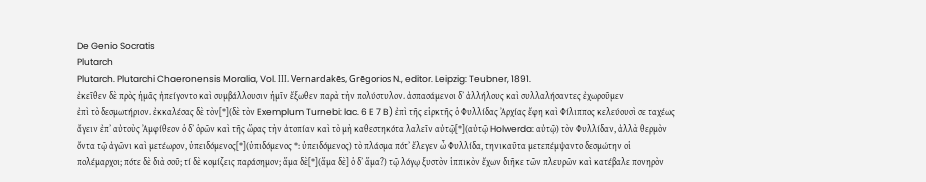De Genio Socratis
Plutarch
Plutarch. Plutarchi Chaeronensis Moralia, Vol. IΙI. Vernardakēs, Grēgorios N., editor. Leipzig: Teubner, 1891.
ἐκεῖθεν δὲ πρὸς ἡμᾶς ἠπείγοντο καὶ συμβάλλουσιν ἡμῖν ἔξωθεν παρὰ τὴν πολύστυλον. ἀσπασάμενοι δʼ ἀλλήλους καὶ συλλαλήσαντες ἐχωροῦμεν
ἐπὶ τὸ δεσμωτήριον. ἐκκαλέσας δὲ τὸν[*](δὲ τὸν Exemplum Turnebi: lac. 6 E 7 B) ἐπὶ τῆς εἱρκτῆς ὁ Φυλλίδας Ἀρχίας ἔφη καὶ Φίλιππος κελεύουσὶ σε ταχέως ἄγειν ἐπʼ αὐτοὺς Ἀμφίθεον ὁ δʼ ὁρῶν καὶ τῆς ὥρας τὴν ἀτοπίαν καὶ τὸ μὴ καθεστηκότα λαλεῖν αὐτῷ[*](αὐτῷ Holwerda: αὐτῷ) τὸν Φυλλίδαν, ἀλλὰ θερμὸν ὄντα τῷ ἀγῶνι καὶ μετέωρον, ὑπειδόμενος[*](ὑπιδόμενος *: ὑπειδόμενος) τὸ πλάσμα πότʼ ἔλεγεν ὦ Φυλλίδα, τηνικαῦτα μετεπέμψαντο δεσμώτην οἱ πολέμαρχοι; πότε δὲ διὰ σοῦ; τί δὲ κομίζεις παράσημον; ἅμα δὲ[*](ἅμα δὲ] ὁ δʼ ἅμα?) τῷ λόγῳ ξυστὸν ἱππικὸν ἔχων διῆκε τῶν πλευρῶν καὶ κατέβαλε πονηρὸν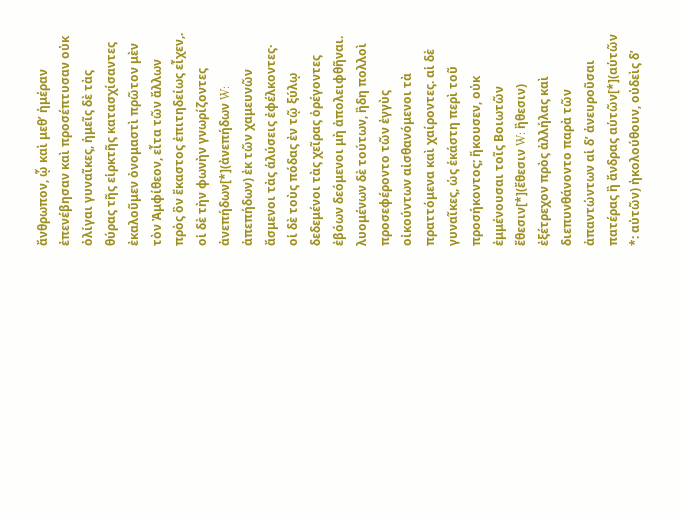ἄνθρωπον, ᾧ καὶ μεθʼ ἡμέραν ἐπενέβησαν καὶ προσέπτυσαν οὐκ ὀλίγαι γυναῖκες, ἡμεῖς δὲ τὰς θύρας τῆς εἱρκτῆς κατασχίσαντες ἐκαλοῦμεν ὀνομαστὶ πρῶτον μὲν τὸν Ἀμφίθεον, εἶτα τῶν ἄλλων πρὸς ὃν ἕκαστος ἐπιτηδείως εἶχεν,. οἱ δὲ τὴν φωνὴν γνωρίζοντες ἀνεπήδων[*](ἀνεπήδων W: ἀπεπήδων) ἐκ τῶν χαμευνῶν ἄσμενοι τὰς ἁλύσεις ἐφέλκοντες· οἱ δὲ τοὺς πόδας ἐν τῷ ξύλῳ δεδεμένοι τὰς χεῖρας ὀρέγοντες ἐβόων δεόμενοι μὴ ἀπολειφθῆναι. λυομένων δὲ τούτων, ἢδη πολλοὶ προσεφέροντο τῶν ἐγγὺς οἰκούντων αἰσθανόμενοι τὰ πραττόμενα καὶ χαίροντες. αἱ δὲ γυναῖκες, ὡς ἑκάστη περὶ τοῦ προσήκοντος; ἤκουσεν, οὐκ ἐμμένουσαι τοῖς Βοιωτῶν ἔθεσιν[*](ἔθεσιν W: ἢθεσιν) ἐξέτρεχον πρὸς ἀλλήλας καὶ διεπυνθάνοντο παρὰ τῶν ἀπαντώντων αἱ δʼ ἀνευροῦσαι πατέρας ἢ ἄνδρας αὑτῶν[*](αὑτῶν *: αὐτῶν) ἠκολούθουν, οὐδεὶς δʼ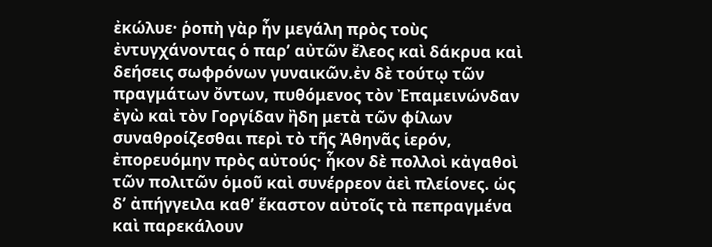ἐκώλυε· ῥοπὴ γὰρ ἦν μεγάλη πρὸς τοὺς ἐντυγχάνοντας ὁ παρʼ αὐτῶν ἔλεος καὶ δάκρυα καὶ δεήσεις σωφρόνων γυναικῶν.ἐν δὲ τούτῳ τῶν πραγμάτων ὄντων, πυθόμενος τὸν Ἐπαμεινώνδαν ἐγὼ καὶ τὸν Γοργίδαν ἢδη μετὰ τῶν φίλων συναθροίζεσθαι περὶ τὸ τῆς Ἀθηνᾶς ἱερόν, ἐπορευόμην πρὸς αὐτούς· ἧκον δὲ πολλοὶ κἀγαθοὶ τῶν πολιτῶν ὁμοῦ καὶ συνέρρεον ἀεὶ πλείονες. ὡς δʼ ἀπήγγειλα καθʼ ἕκαστον αὐτοῖς τὰ πεπραγμένα καὶ παρεκάλουν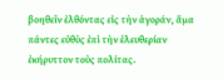βοηθεῖν ἐλθόντας εἰς τὴν ἀγοράν, ἅμα πάντες εὐθὺς ἐπὶ τὴν ἐλευθερίαν ἐκήρυττον τοὺς πολίτας.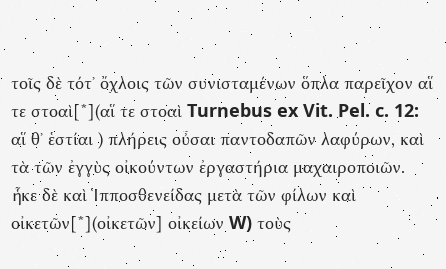τοῖς δὲ τότʼ ὄχλοις τῶν συνισταμένων ὅπλα παρεῖχον αἵ τε στοαὶ[*](αἵ τε στοαὶ Turnebus ex Vit. Pel. c. 12: αἵ θʼ ἑστίαι ) πλήρεις οὖσαι παντοδαπῶν λαφύρων, καὶ τὰ τῶν ἐγγὺς οἰκούντων ἐργαστήρια μαχαιροποιῶν. ἧκε δὲ καὶ Ἱπποσθενείδας μετὰ τῶν φίλων καὶ οἰκετῶν[*](οἰκετῶν] οἰκείων W) τοὺς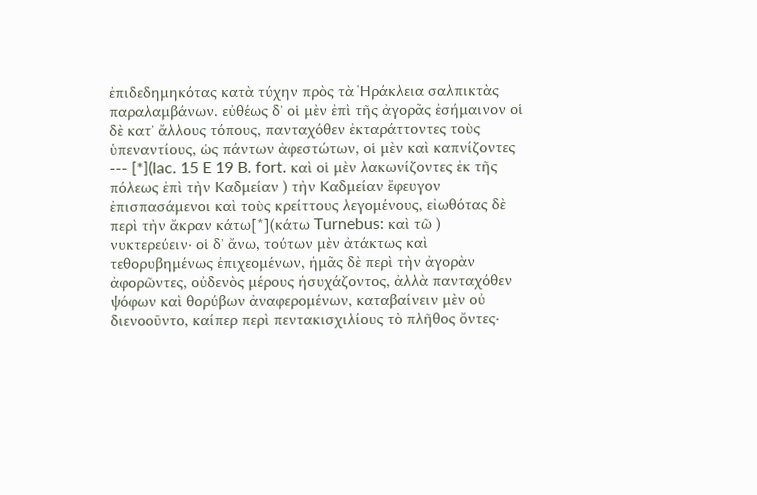ἐπιδεδημηκότας κατὰ τύχην πρὸς τὰ Ἡράκλεια σαλπικτὰς παραλαμβάνων. εὐθέως δʼ οἱ μὲν ἐπὶ τῆς ἀγορᾶς ἐσήμαινον οἱ δὲ κατʼ ἄλλους τόπους, πανταχόθεν ἐκταράττοντες τοὺς ὑπεναντίους, ὡς πάντων ἀφεστώτων, οἱ μὲν καὶ καπνίζοντες --- [*](lac. 15 E 19 B. fort. καὶ οἱ μὲν λακωνίζοντες ἐκ τῆς πόλεως ἐπὶ τὴν Καδμείαν ) τὴν Καδμείαν ἔφευγον ἐπισπασάμενοι καὶ τοὺς κρείττους λεγομένους, εἰωθότας δὲ περὶ τὴν ἄκραν κάτω[*](κάτω Turnebus: καὶ τῶ ) νυκτερεύειν· οἱ δʼ ἄνω, τούτων μὲν ἀτάκτως καὶ τεθορυβημένως ἐπιχεομένων, ἡμᾶς δὲ περὶ τὴν ἀγορὰν
ἀφορῶντες, οὐδενὸς μέρους ἡσυχάζοντος, ἀλλὰ πανταχόθεν ψόφων καὶ θορύβων ἀναφερομένων, καταβαίνειν μὲν οὐ διενοοῦντο, καίπερ περὶ πεντακισχιλίους τὸ πλῆθος ὄντες·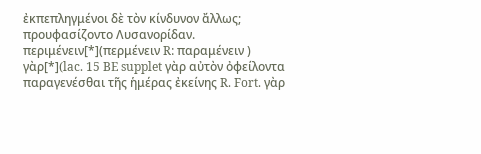ἐκπεπληγμένοι δὲ τὸν κίνδυνον ἄλλως; προυφασίζοντο Λυσανορίδαν. περιμένειν[*](περμένειν R: παραμένειν ) γὰρ[*](lac. 15 BE supplet γὰρ αὐτὸν ὀφείλοντα παραγενέσθαι τῆς ἡμέρας ἐκείνης R. Fort. γὰρ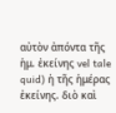αὐτὸν ἀπόντα τῆς ἡμ. ἐκείνης vel tale quid) ἡ τῆς ἡμέρας ἐκείνης. διὸ καὶ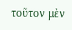τοῦτον μὲν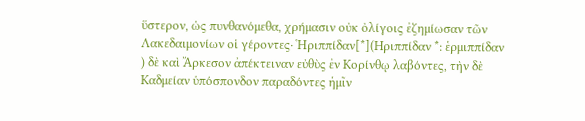ὕστερον, ὡς πυνθανόμεθα, χρήμασιν οὐκ ὀλίγοις ἐζημίωσαν τῶν Λακεδαιμονίων οἱ γέροντες· Ἡριππίδαν[*](Ηριππίδαν *: ἑρμιππίδαν ) δὲ καὶ Ἄρκεσον ἀπέκτειναν εὐθὺς ἐν Κορίνθῳ λαβόντες, τὴν δὲ Καδμείαν ὑπόσπονδον παραδόντες ἡμῖν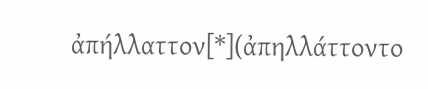ἀπήλλαττον[*](ἀπηλλάττοντο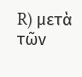R) μετὰ τῶν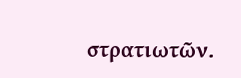στρατιωτῶν.